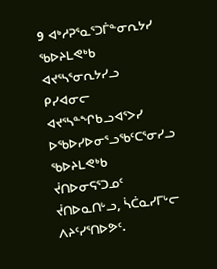9 ᐊᒃᓱᕈᕐᓇᕐᑐᒦᓐᓂᕆᔭᓯ ᖃᐅᔨᒪᕙᒃᑲ ᐊᔪᕐᓴᕐᓂᕆᔭᓯᓗ ᑭᓯᐊᓂᓕ ᐊᔪᕐᓴᓐᖏᑲᓗᐊᕐᐳᓯ ᐅᖃᐅᓯᐅᓂᕐᓗᖃᑦᑕᕐᓂᓯᓗ ᖃᐅᔨᒪᕙᒃᑲ ᔫᑎᐅᓂᕋᕐᑐᓄᑦ ᔫᑎᐅᓇᑎᒡᓗ, ᓵᑖᓇᓯᒥᒡᓕ ᐱᔨᑦᓯᕐᑎᐅᕗᑦ.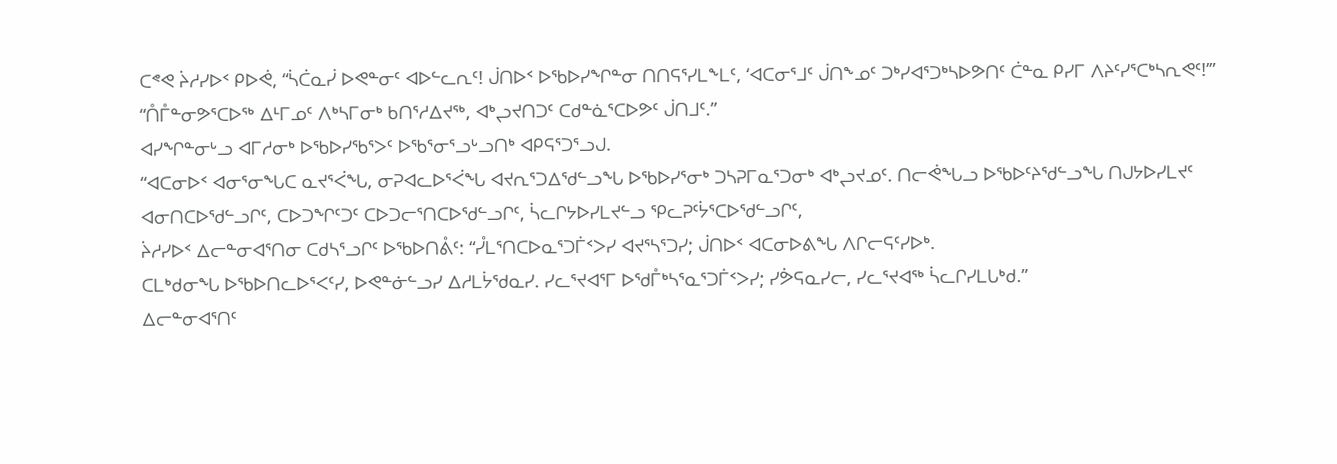ᑕᕝᕙ ᔩᓱᓯᐅᑉ ᑭᐅᕚ, “ᓵᑖᓇᓰ ᐅᕙᓐᓂᑦ ᐊᐅᓪᓚᕆᑦ! ᒎᑎᐅᑉ ᐅᖃᐅᓯᖏᓐᓂ ᑎᑎᕋᕐᓯᒪᖕᒪᑦ, ‘ᐊᑕᓂᕐᒧᑦ ᒎᑎᖕᓄᑦ ᑐᒃᓯᐊᕐᑐᒃᓴᐅᕗᑎᑦ ᑖᓐᓇ ᑭᓯᒥ ᐱᔨᑦᓯᕐᑕᒃᓴᕆᕙᑦ!’”
“ᑍᒤᓐᓂᕗᕐᑕᐅᖅ ᐃᒻᒥᓄᑦ ᐱᒃᓴᒥᓂᒃ ᑲᑎᕐᓱᐃᔪᖅ, ᐊᒃᖢᔪᑎᑐᑦ ᑕᑯᓐᓈᕐᑕᐅᕗᑦ ᒎᑎᒧᑦ.”
ᐊᓯᖏᓐᓂᒡᓗ ᐊᒥᓱᓂᒃ ᐅᖃᐅᓯᖃᕐᐳᑦ ᐅᖃᕐᓂᕐᓗᒡᓗᑎᒃ ᐊᑭᕋᕐᑐᕐᓗᒍ.
“ᐊᑕᓂᐅᑉ ᐊᓂᕐᓂᖓᑕ ᓇᔪᕐᐹᖓ, ᓂᕈᐊᓚᐅᕐᐹᖓ ᐊᔪᕆᕐᑐᐃᖁᓪᓗᖓ ᐅᖃᐅᓯᕐᓂᒃ ᑐᓴᕈᒥᓇᕐᑐᓂᒃ ᐊᒃᖢᔪᓄᑦ. ᑎᓕᕚᖓᓗ ᐅᖃᐅᑦᔨᖁᓪᓗᖓ ᑎᒍᔭᐅᓯᒪᔪᑦ ᐊᓂᑎᑕᐅᖁᓪᓗᒋᑦ, ᑕᐅᑐᖏᑦᑐᑦ ᑕᐅᑐᓕᕐᑎᑕᐅᖁᓪᓗᒋᑦ, ᓵᓚᒋᔭᐅᓯᒪᔪᓪᓗ ᕿᓚᕈᑦᔮᕐᑕᐅᖁᓪᓗᒋᑦ,
ᔩᓱᓯᐅᑉ ᐃᓕᓐᓂᐊᕐᑎᓂ ᑕᑯᓴᕐᓗᒋᑦ ᐅᖃᐅᑎᕔᑦ: “ᓮᒪᕐᑎᑕᐅᓇᕐᑐᒦᑉᐳᓯ ᐊᔪᕐᓴᕐᑐᓯ; ᒎᑎᐅᑉ ᐊᑕᓂᐅᕕᖓ ᐱᒋᓕᕋᑦᓯᐅᒃ.
ᑕᒪᒃᑯᓂᖓ ᐅᖃᐅᑎᓚᐅᕐᐸᑦᓯ, ᐅᕙᓐᓃᓪᓗᓯ ᐃᓱᒪᔮᖁᓇᓯ. ᓯᓚᕐᔪᐊᕐᒥ ᐅᖁᒤᒃᓴᕐᓇᕐᑐᒦᑉᐳᓯ; ᓯᕘᕋᓇᓯᓕ, ᓯᓚᕐᔪᐊᖅ ᓵᓚᒋᓯᒪᒐᒃᑯ.”
ᐃᓕᓐᓂᐊᕐᑎᑦ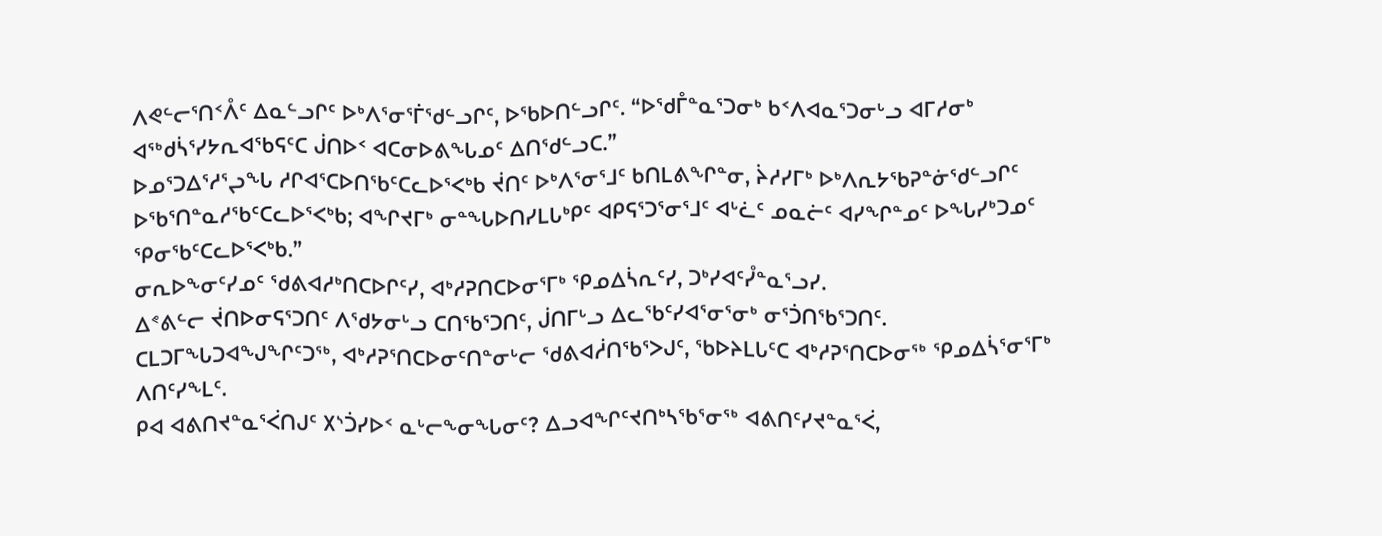ᐱᕙᓪᓕᕐᑎᑉᐰᑦ ᐃᓇᓪᓗᒋᑦ ᐅᒃᐱᕐᓂᕐᒦᖁᓪᓗᒋᑦ, ᐅᖃᐅᑎᓪᓗᒋᑦ. “ᐅᖁᒤᓐᓇᕐᑐᓂᒃ ᑲᑉᐱᐊᓇᕐᑐᓂᒡᓗ ᐊᒥᓱᓂᒃ ᐊᖅᑯᓵᕐᓯᔭᕆᐊᖃᕋᑦᑕ ᒎᑎᐅᑉ ᐊᑕᓂᐅᕕᖓᓄᑦ ᐃᑎᖁᓪᓗᑕ.”
ᐅᓄᕐᑐᐃᕐᓱᕐᖢᖓ ᓱᒋᐊᕐᑕᐅᑎᖃᑦᑕᓚᐅᕐᐸᒃᑲ ᔫᑎᑦ ᐅᒃᐱᕐᓂᕐᒧᑦ ᑲᑎᒪᕕᖏᓐᓂ, ᔩᓱᓯᒥᒃ ᐅᒃᐱᕆᔭᖃᕈᓐᓃᖁᓪᓗᒋᑦ ᐅᖃᕐᑎᓐᓇᓱᖃᑦᑕᓚᐅᕐᐸᒃᑲ; ᐊᖏᔪᒥᒃ ᓂᓐᖓᐅᑎᓯᒪᒐᒃᑭᑦ ᐊᑭᕋᕐᑐᕐᓂᕐᒧᑦ ᐊᒡᓛᑦ ᓄᓇᓖᑦ ᐊᓯᖏᓐᓄᑦ ᐅᖓᓯᒃᑐᓄᑦ ᕿᓂᖃᑦᑕᓚᐅᕐᐸᒃᑲ.”
ᓂᕆᐅᖕᓂᑦᓯᓄᑦ ᖁᕕᐊᓱᒃᑎᑕᐅᒋᑦᓯ, ᐊᒃᓱᕈᑎᑕᐅᓂᕐᒥᒃ ᕿᓄᐃᓵᕆᑦᓯ, ᑐᒃᓯᐊᑦᓮᓐᓇᕐᓗᓯ.
ᐃᕝᕕᓪᓕ ᔫᑎᐅᓂᕋᕐᑐᑎᑦ ᐱᖁᔭᓂᒡᓗ ᑕᑎᖃᕐᑐᑎᑦ, ᒎᑎᒥᒡᓗ ᐃᓚᖃᑦᓯᐊᕐᓂᕐᓂᒃ ᓂᕐᑑᑎᖃᕐᑐᑎᑦ.
ᑕᒪᑐᒥᖓᑐᐊᖑᖏᑦᑐᖅ, ᐊᒃᓱᕈᕐᑎᑕᐅᓂᑦᑎᓐᓂᒡᓕ ᖁᕕᐊᓲᑎᖃᕐᐳᒍᑦ, ᖃᐅᔨᒪᒐᑦᑕ ᐊᒃᓱᕈᕐᑎᑕᐅᓂᖅ ᕿᓄᐃᓵᕐᓂᕐᒥᒃ ᐱᑎᑦᓯᖕᒪᑦ.
ᑭᐊ ᐊᕕᑎᔪᓐᓇᕐᐹᑎᒍᑦ ᙭ᔅᑑᓯᐅᑉ ᓇᒡᓕᖕᓂᖓᓂᑦ? ᐃᓗᐊᖏᑦᔪᑎᒃᓴᖃᕐᓂᖅ ᐊᕕᑎᑦᓯᔪᓐᓇᕐᐹ,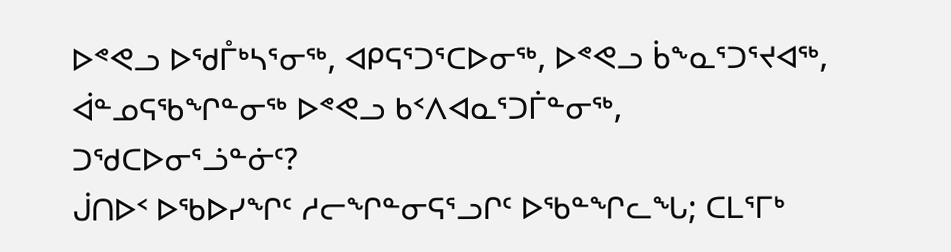ᐅᕝᕙᓗ ᐅᖁᒤᒃᓴᕐᓂᖅ, ᐊᑭᕋᕐᑐᕐᑕᐅᓂᖅ, ᐅᕝᕙᓗ ᑳᖕᓇᕐᑐᕐᔪᐊᖅ, ᐋᓐᓄᕋᖃᖏᓐᓂᖅ ᐅᕝᕙᓗ ᑲᑉᐱᐊᓇᕐᑐᒦᓐᓂᖅ, ᑐᖁᑕᐅᓂᕐᓘᓐᓃᑦ?
ᒎᑎᐅᑉ ᐅᖃᐅᓯᖏᑦ ᓱᓕᖏᓐᓂᕋᕐᓗᒋᑦ ᐅᖃᓐᖏᓚᖓ; ᑕᒪᕐᒥᒃ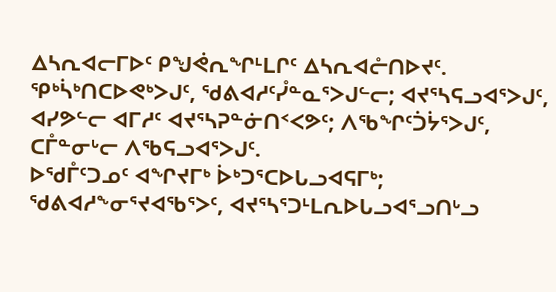ᐃᓴᕆᐊᓕᒥᐅᑦ ᑭᖑᕚᕆᖏᒻᒪᒋᑦ ᐃᓴᕆᐊᓔᑎᐅᔪᑦ.
ᕿᒃᓵᒃᑎᑕᐅᕙᒃᐳᒍᑦ, ᖁᕕᐊᓱᑦᓮᓐᓇᕐᐳᒍᓪᓕ; ᐊᔪᕐᓴᕋᓗᐊᕐᐳᒍᑦ, ᐊᓯᕗᓪᓕ ᐊᒥᓱᑦ ᐊᔪᕐᓴᕈᓐᓃᑎᑉᐸᕗᑦ; ᐱᖃᖏᑦᑑᔮᕐᐳᒍᑦ, ᑕᒤᓐᓂᒡᓕ ᐱᖃᕋᓗᐊᕐᐳᒍᑦ.
ᐅᖁᒤᑦᑐᓄᑦ ᐊᖏᔪᒥᒃ ᐆᒃᑐᕐᑕᐅᒐᓗᐊᕋᒥᒃ; ᖁᕕᐊᓱᖕᓂᕐᔪᐊᖃᕐᐳᑦ, ᐊᔪᕐᓴᕐᑐᒻᒪᕆᐅᒐᓗᐊᕐᓗᑎᒡᓗ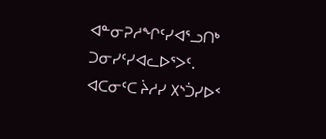ᐊᓐᓂᕈᓱᖏᑦᓯᐊᕐᓗᑎᒃ ᑐᓂᓯᑦᓯᐊᓚᐅᕐᐳᑦ.
ᐊᑕᓂᑦᑕ ᔩᓱᓯ ᙭ᔅᑑᓯᐅᑉ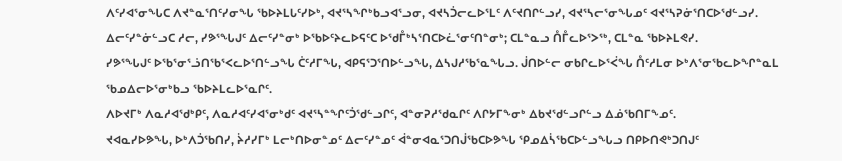ᐱᑦᓯᐊᕐᓂᖓᑕ ᐱᔪᓐᓇᕐᑎᑦᓯᓂᖓ ᖃᐅᔨᒪᒐᑦᓯᐅᒃ, ᐊᔪᕐᓴᖏᒃᑲᓗᐊᕐᓗᓂ, ᐊᔪᓴᑑᓕᓚᐅᕐᒪᑦ ᐱᑦᔪᑎᒋᓪᓗᓯ, ᐊᔪᕐᓴᓕᕐᓂᖓᓄᑦ ᐊᔪᕐᓴᕈᓃᕐᑎᑕᐅᖁᓪᓗᓯ.
ᐃᓕᑦᓯᓐᓃᓪᓗᑕ ᓱᓕ, ᓯᕗᕐᖓᒍᑦ ᐃᓕᑦᓯᓐᓂᒃ ᐅᖃᐅᑦᔨᓚᐅᕋᑦᑕ ᐅᖁᒤᒃᓴᕐᑎᑕᐅᓛᕐᓂᑦᑎᓐᓂᒃ; ᑕᒪᓐᓇᓗ ᑍᒤᓚᐅᕐᐳᖅ, ᑕᒪᓐᓇ ᖃᐅᔨᒪᕙᓯ.
ᓯᕗᕐᖓᒍᑦ ᐅᖃᕐᓂᕐᓘᑎᖃᕐᐸᓚᐅᕐᑎᓪᓗᖓ ᑖᑦᓱᒥᖓ, ᐊᑭᕋᕐᑐᕐᑎᐅᓪᓗᖓ, ᐃᓴᒍᓱᖃᕐᓇᖓᓗ. ᒎᑎᐅᓪᓕ ᓂᑲᒋᓚᐅᕐᐹᖓ ᑍᑦᓱᒪᓂ ᐅᒃᐱᕐᓂᖃᓚᐅᖏᓐᓇᒪ ᖃᓄᐃᓕᐅᕐᓂᒃᑲᓗ ᖃᐅᔨᒪᓚᐅᕐᓇᒋᑦ.
ᐱᐅᔪᒥᒃ ᐱᓇᓱᐊᖁᒃᑭᑦ, ᐱᓇᓱᐊᑦᓯᐊᕐᓂᒃᑯᑦ ᐊᔪᕐᓴᓐᖏᑦᑑᖁᓪᓗᒋᑦ, ᐊᓐᓂᕈᓱᖁᓇᒋᑦ ᐱᒋᔭᒥᖕᓂᒃ ᐃᑲᔪᖁᓪᓗᒋᓪᓗ ᐃᓅᖃᑎᒥᖕᓄᑦ.
ᔪᐊᓇᓯᐅᕗᖓ, ᐅᒃᐱᑑᖃᑎᓯ, ᔩᓱᓯᒥᒃ ᒪᓕᒃᑎᐅᓂᓐᓄᑦ ᐃᓕᑦᓯᓐᓄᑦ ᐋᓐᓂᐊᓇᕐᑐᑎᒎᖃᑕᐅᕗᖓ ᕿᓄᐃᓵᖃᑕᐅᓪᓗᖓᓗ ᑎᑭᐅᑎᕙᒃᑐᑎᒍᑦ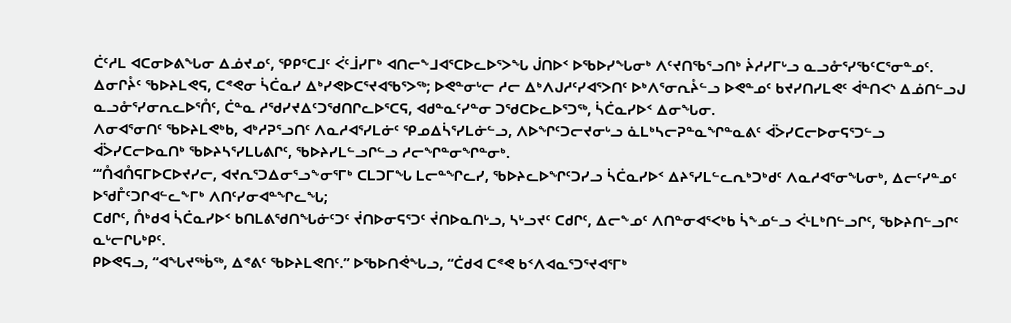ᑖᑦᓱᒪ ᐊᑕᓂᐅᕕᖓᓂ ᐃᓅᔪᓄᑦ, ᕿᑭᕐᑕᒧᑦ ᐹᑦᒨᓯᒥᒃ ᐊᑎᓕᖕᒧᐊᕐᑕᐅᓚᐅᕐᐳᖓ ᒎᑎᐅᑉ ᐅᖃᐅᓯᖓᓂᒃ ᐱᑦᔪᑎᖃᕐᓗᑎᒃ ᔩᓱᓯᒥᒡᓗ ᓇᓗᓁᕐᓯᖃᑦᑕᕐᓂᓐᓄᑦ.
ᐃᓂᒋᔧᑦ ᖃᐅᔨᒪᕙᕋ, ᑕᕝᕙᓂ ᓵᑖᓇᓯ ᐃᒃᓯᕙᐅᑕᕐᔪᐊᖃᕐᐳᖅ; ᐅᕙᓐᓂᒡᓕ ᓱᓕ ᐃᒃᐱᒍᓱᑦᓯᐊᕐᐳᑎᑦ ᐅᒃᐱᕐᓂᕆᔧᓪᓗ ᐅᕙᓐᓄᑦ ᑲᔪᓯᑎᓯᒪᕙᑦ ᐋᓐᑎᐸᔅ ᐃᓅᑎᓪᓗᒍ ᓇᓗᓁᕐᓯᓂᕆᓚᐅᕐᑍᑦ, ᑖᓐᓇ ᓱᖁᓯᔪᐃᑦᑐᖁᑎᒋᓚᐅᕐᑕᕋ, ᐊᑯᓐᓇᑦᓯᓐᓂ ᑐᖁᑕᐅᓚᐅᕐᑐᖅ, ᓵᑖᓇᓯᐅᑉ ᐃᓂᖓᓂ.
ᐱᓂᐊᕐᓂᑎᑦ ᖃᐅᔨᒪᕙᒃᑲ, ᐊᒃᓱᕈᕐᓗᑎᑦ ᐱᓇᓱᐊᕐᓯᒪᓃᑦ ᕿᓄᐃᓵᕐᓯᒪᓃᓪᓗ, ᐱᐅᖏᑦᑐᓕᔪᓂᒡᓗ ᓈᒪᒃᓴᓕᕈᓐᓇᖏᓐᓇᕕᑦ ᐋᐴᓯᑕᓕᐅᓂᕋᕐᑐᓪᓗ ᐋᐴᓯᑕᓕᐅᓇᑎᒃ ᖃᐅᔨᓴᕐᓯᒪᒐᕕᒋᑦ, ᖃᐅᔨᓯᒪᓪᓗᒋᓪᓗ ᓱᓕᖏᓐᓂᖏᓐᓂᒃ.
“‘ᑍᐊᑍᕋᒥᐅᑕᐅᔪᓯᓕ, ᐊᔪᕆᕐᑐᐃᓂᕐᓗᖕᓂᕐᒥᒃ ᑕᒪᑐᒥᖓ ᒪᓕᓐᖏᓚᓯ, ᖃᐅᔨᓚᐅᖏᑦᑐᓯᓗ ᓵᑖᓇᓯᐅᑉ ᐃᔨᕐᓯᒪᓪᓚᕆᒃᑐᒃᑯᑦ ᐱᓇᓱᐊᕐᓂᖓᓂᒃ, ᐃᓕᑦᓯᓐᓄᑦ ᐅᖁᒤᑦᑐᒋᐊᓪᓚᖕᒥᒃ ᐱᑎᑦᓯᓂᐊᓐᖏᓚᖓ;
ᑕᑯᒋᑦ, ᑍᒃᑯᐊ ᓵᑖᓇᓯᐅᑉ ᑲᑎᒪᕕᖁᑎᖓᓃᑦᑐᑦ ᔫᑎᐅᓂᕋᕐᑐᑦ ᔫᑎᐅᓇᑎᒡᓗ, ᓴᒡᓗᔪᑦ ᑕᑯᒋᑦ, ᐃᓕᖕᓄᑦ ᐱᑎᓐᓂᐊᕐᐸᒃᑲ ᓵᖕᓄᓪᓗ ᐹᒻᒪᒃᑎᓪᓗᒋᑦ, ᖃᐅᔨᑎᓪᓗᒋᑦ ᓇᒡᓕᒋᒐᒃᑭᑦ.
ᑭᐅᕙᕋᓗ, “ᐊᖓᔪᖅᑳᖅ, ᐃᕝᕕᑦ ᖃᐅᔨᒪᕙᑎᑦ.” ᐅᖃᐅᑎᕚᖓᓗ, “ᑖᑯᐊ ᑕᕝᕙ ᑲᑉᐱᐊᓇᕐᑐᕐᔪᐊᕐᒥᒃ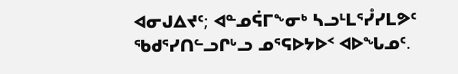ᐊᓂᒍᐃᔪᑦ; ᐊᓐᓄᕌᒥᖕᓂᒃ ᓴᓗᒻᒪᕐᓮᓯᒪᕗᑦ ᖃᑯᕐᓯᑎᓪᓗᒋᒡᓗ ᓄᕐᕋᐅᔭᐅᑉ ᐊᐅᖓᓄᑦ.